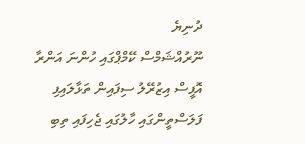ދުނިޔެ
ނޫރުއްޝަމްސް ކޭމްޕްގައި ހުންނަ އަންރާ އޮފީސް އިޒުރޭލު ސިފައިން ތަޅާލައިފި
ފަލަސްތީންގައި ހާލުގައި ޖެހިފައި ތިބި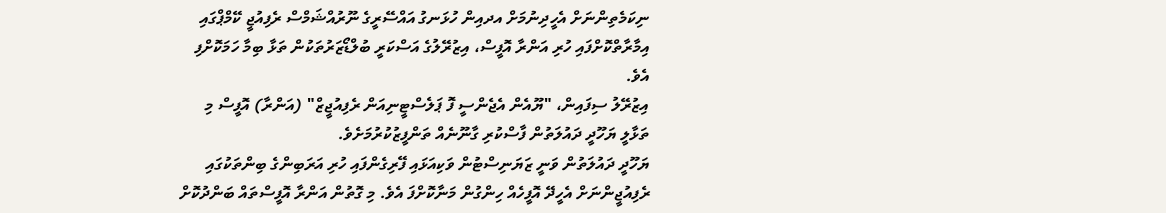ނިކަމެތިންނަށް އެހީދިނުމަށް އދއިން ހުޅަނގު އައްސޭރީގެ ނޫރުއްޝަމްސް ރެފިއުޖީ ކޭމްޕްގައި އިމާރާތްކޮށްފައި ހުރި އަންރާ އޮފީސް، އިޒުރޭލުގެ އަސްކަރީ ބުލްޑޯޒަރުތަކުން ތަޅާ ބިމާ ހަމަކޮށްފި އެވެ.
އިޒުރޭލު ސިފައިން، "ޔޫއެން އެޖެންސީ ފޮ ޕަލެސްޓީނިއަން ރެފިއުޖީޒް" (އަންރާ) އޮފީސް މި ތަޅާލީ ޔަހޫދީ ދައުލަތުން ފާސްކުރި ގާނޫނެއް ތަންފީޒުކުރުމަށެވެ.
ޔަހޫދީ ދައުލަތުން ވަނީ ޒަޔަނިސްޓުން ވަކިއަޅައި ފޭރިގެންފައި ހުރި އަރަބިންގެ ބިންތަކުގައި ރެފިއުޖީންނަށް އެހީދޭ އޮފީހެއް ހިންގުން މަނާކޮށްފަ އެވެ. މި ގޮތުން އަންރާ އޮފީސްތައް ބަންދުކޮށް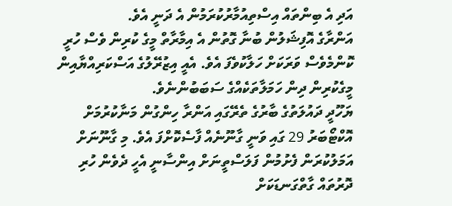އަދި އެ ބިންތައް އިސްތިއުމާރުކުރަމުން އެ ދަނީ އެވެ.
އަންރާގެ އޮފިޝަލުން ބުނާ ގޮތުން އެ އިމާރާތް މީގެ ކުރިން ވެސް ހުރީ ކޮންމެވެސް ވަރަކަށް ހަލާކުވެފަ އެވެ. އެއީ އިޒުރޭލުގެ އަސްކަރިއްޔާއިން މީގެކުރިން ދިން ހަމަލާތަކެއްގެ ސަބަބުންނެވެ.
ޔަހޫދީ ދައުލަތުގެ ބާރުގެ ތެރޭގައި އަންރާ ހިންގުން މަނާކުރުމަށް އޮކްޓޯބަރު 29 ގައި ވަނީ ގާނޫނެއް ފާސެކޮށްފަ އެވެ. މި ގާނޫނަށް އަމަލުކުރަން ފެށުމުން ފަލަސްތީނަށް އިންސާނީ އެހީ ދެވެން ހުރި ދޮރުތައް ގާތްގަނޑަކަށް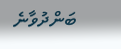ބަންދުވާނެ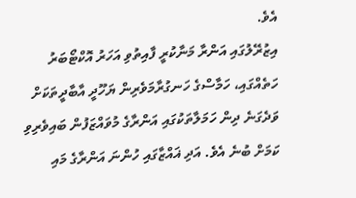އެވެ.
އިޒުރޭލުގައި އަންރާ މަނާކުރީ ފާއިތުވި އަހަރު އޮކްޓޯބަރު ހަތެއްގައި، ހަމާސްގެ ހަނގުރާމަވެރިން ޔަހޫދީ އާބާދީތަކަށް ވަދެގަނެ ދިން ހަމަލާތަކުގައި އަންރާގެ މުވައްޒަފުން ބައިވެރިވި ކަމަށް ބުނެ އެވެ. އަދި ޣައްޒާގައި ހުންނަ އަންރާގެ މައި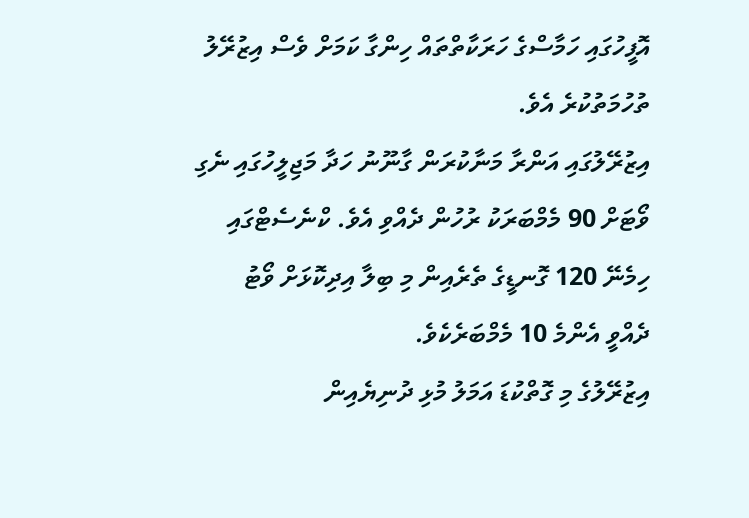އޮފީހުގައި ހަމާސްގެ ހަރަކާތްތައް ހިންގާ ކަމަށް ވެސް އިޒުރޭލު ތުހުމަތުކުރެ އެވެ.
އިޒުރޭލުގައި އަންރާ މަނާކުރަން ގާނޫނު ހަދާ މަޖިލީހުގައި ނެގި ވޯޓަށް 90 މެމްބަރަކު ރުހުން ދެއްވި އެވެ. ކްނެސެޓްގައި ހިމެނޭ 120 ގޮނޑީގެ ތެރެއިން މި ބިލާ އިދިކޮޅަށް ވޯޓު ދެއްވީ އެންމެ 10 މެމްބަރެކެވެ.
އިޒުރޭލުގެ މި ގޮތްކުޑަ އަމަލު މުޅި ދުނިޔެއިން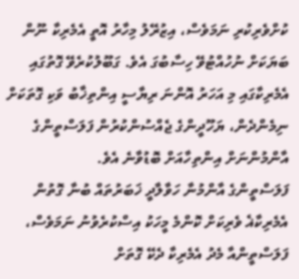ކުށްވެރިކުރި ނަމަވެސް، އިޒުރޭލު މިހާރު އޮތީ އެމެރިކާ ނޫން ބަޔަކަށް ނުހުއްޓުވޭ ހިސާބުގަ އެވެ. ގަބޫލުކުރެވޭ ގޮތުގައި އެމެރިކާގައި މި އަހަރު އޮންނަ ރިޔާސީ އިންތިޚާބު ވަކި ގޮތަކަށް ނިމެންދެން، ޔަހޫދީންގެ ޖެއްސުންކުރުން ފަލަސްތީންގެ އާންމުންނަށް އިންތިހާއަށް ބޮޑުވާނެ އެވެ.
ފަލަސްތީންގެ އާންމުނާ ހަވާލާދީ ޚަބަރުތައް ބުނާ ގޮތުން އެމެރިކާޣެ ވެރިކަށް ކޮންމެ މީހަކު އިސްކުރެވުނު ނަމަވެސް، ފަލަސްތީންއާ މެދު އެމެރިކާ ދެކޭ ގޮތަށް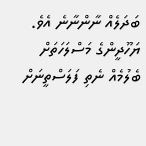ބަދަލެއް ނާންނާނެ އެވެ.
ޔަހޫދީންގެ މަސްލަހަތަށް ބެލުމެއް ނެތި ފަލަސްތީނަށް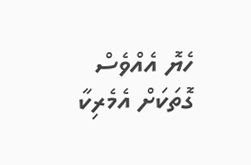ހެޔޮ އެއްވެސް ގޮތަކަށް އެމެރިކާ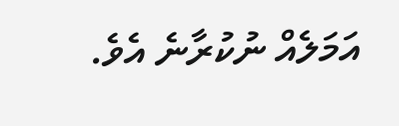އަމަލެއް ނުކުރާނެ އެވެ.